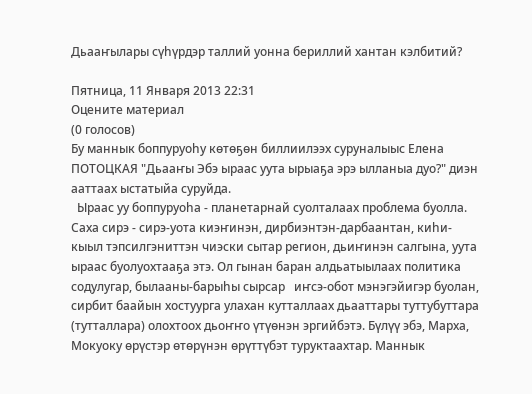Дьааҥылары сүһүрдэр таллий уонна бериллий хантан кэлбитий?

Пятница, 11 Января 2013 22:31
Оцените материал
(0 голосов)
Бу маннык боппуруоһу көтөҕөн биллиилээх суруналыыс Елена ПОТОЦКАЯ "Дьааҥы Эбэ ыраас уута ырыаҕа эрэ ылланыа дуо?" диэн ааттаах ыстатыйа суруйда.
  Ыраас уу боппуруоһа - планетарнай суолталаах проблема буолла. Саха сирэ - сирэ-уота киэҥинэн, дирбиэнтэн-дарбаантан, киһи-кыыл тэпсилгэниттэн чиэски сытар регион, дьиҥинэн салгына, уута ыраас буолуохтааҕа этэ. Ол гынан баран алдьатыылаах политика содулугар, былааны-барыһы сырсар   иҥсэ-обот мэнэгэйигэр буолан, сирбит баайын хостуурга улахан кутталлаах дьааттары туттубуттара (тутталлара) олохтоох дьоҥҥо үтүөнэн эргийбэтэ. Бүлүү эбэ, Марха, Мокуоку өрүстэр өтөрүнэн өрүттүбэт туруктаахтар. Маннык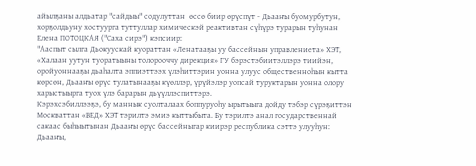айылҕаны алдьатар "сайдыы" содулуттан  өссө биир өрүспүт - Дьааҥы буомурбутун,  хорҕолдьуну хостуурга туттуллар химическэй реактивтан сүһүрэ турарын туһунан Елена ПОТОЦКАЯ ("Саха сирэ") кэпсиир:
"Ааспыт сылга Дьокуускай куораттан «Ленатааҕы уу бассейнын управлениета» ХЭТ, «Халаан уутун туоратыыны толорооччу дирекция» ГУ бэрэстэбиитэллэрэ тиийэн, оройуоннааҕы дьаһалта эппиэттээх үлэһиттэрин уонна улуус общественноһын кытта көрсөн, Дьааҥы өрүс тулатынааҕы күөллэр, үрүйэлэр уопсай туруктарын уонна олору харыстыырга туох үлэ барарын дьүүллэспиттэрэ.
Кэрэхсэбиллээҕэ, бу маннык суолталаах боппуруоһу ырытыыга дойду тэбэр сүрэҕиттэн Москваттан «ВЕД» ХЭТ тэрилтэ эмиэ кыттыбыта. Бу тэрилтэ анал государственнай сакаас быһыытынан Дьааҥы өрүс бассейныгар киирэр республика сэттэ улууһун: Дьааҥы,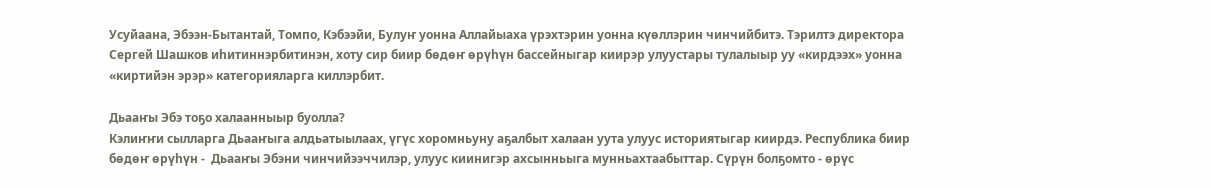Усуйаана, Эбээн-Бытантай, Томпо, Кэбээйи, Булуҥ уонна Аллайыаха үрэхтэрин уонна күөллэрин чинчийбитэ. Тэрилтэ директора Сергей Шашков иһитиннэрбитинэн, хоту сир биир бөдөҥ өрүһүн бассейныгар киирэр улуустары тулалыыр уу «кирдээх» уонна «киртийэн эрэр» категорияларга киллэрбит.

Дьааҥы Эбэ тоҕо халаанныыр буолла?
Кэлиҥҥи сылларга Дьааҥыга алдьатыылаах, үгүс хоромньуну аҕалбыт халаан уута улуус историятыгар киирдэ. Республика биир бөдөҥ өрүһүн -  Дьааҥы Эбэни чинчийээччилэр, улуус киинигэр ахсынньыга мунньахтаабыттар. Сүрүн болҕомто - өрүс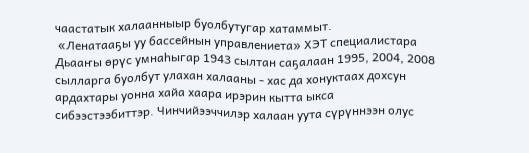чаастатык халаанныыр буолбутугар хатаммыт.
 «Ленатааҕы уу бассейнын управлениета» ХЭТ специалистара Дьааҥы өрүс умнаһыгар 1943 сылтан саҕалаан 1995, 2004, 2008  сылларга буолбут улахан халааны - хас да хонуктаах дохсун ардахтары уонна хайа хаара ирэрин кытта ыкса сибээстээбиттэр. Чинчийээччилэр халаан уута сүрүннээн олус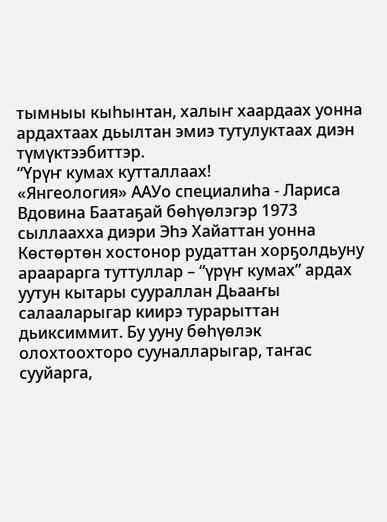тымныы кыһынтан, халыҥ хаардаах уонна ардахтаах дьылтан эмиэ тутулуктаах диэн түмүктээбиттэр.
“Үрүҥ кумах кутталлаах!
«Янгеология» ААУо специалиһа - Лариса Вдовина Баатаҕай бөһүөлэгэр 1973 сыллаахха диэри Эһэ Хайаттан уонна Көстөртөн хостонор рудаттан хорҕолдьуну араарарга туттуллар – “үрүҥ кумах” ардах уутун кытары суураллан Дьааҥы салааларыгар киирэ турарыттан дьиксиммит. Бу ууну бөһүөлэк олохтоохторо сууналларыгар, таҥас сууйарга,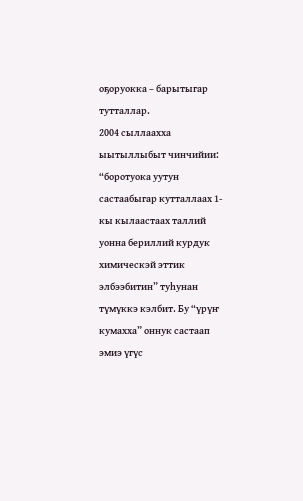оҕоруокка – барытыгар тутталлар.
2004 сыллаахха ыытыллыбыт чинчийии: “боротуока уутун састаабыгар кутталлаах 1-кы кылаастаах таллий уонна бериллий курдук химическэй эттик элбээбитин” туһунан түмүккэ кэлбит. Бу “үрүҥ кумахха” оннук састаап эмиэ үгүс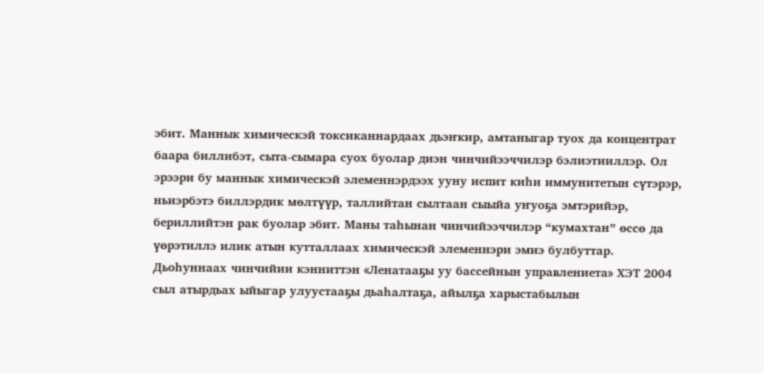эбит. Маннык химическэй токсиканнардаах дьэҥкир, амтаныгар туох да концентрат баара биллибэт, сыта-сымара суох буолар диэн чинчийээччилэр бэлиэтииллэр. Ол эрээри бу маннык химическэй элеменнэрдээх ууну испит киһи иммунитетын сүтэрэр, ньиэрбэтэ биллэрдик мөлтүүр, таллийтан сылтаан сыыйа уҥуоҕа эмтэрийэр, бериллийтэн рак буолар эбит. Маны таһынан чинчийээччилэр “кумахтан” өссө да үөрэтиллэ илик атын кутталлаах химическэй элеменнэри эмиэ булбуттар.
Дьоһуннаах чинчийии кэнниттэн «Ленатааҕы уу бассейнын управлениета» ХЭТ 2004 сыл атырдьах ыйыгар улуустааҕы дьаһалтаҕа, айылҕа харыстабылын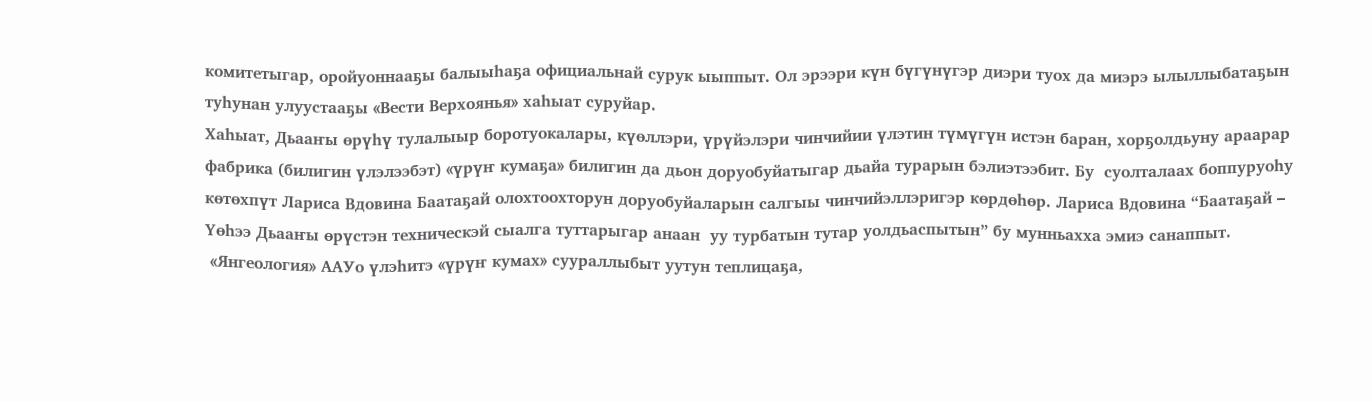комитетыгар, оройуоннааҕы балыыһаҕа официальнай сурук ыыппыт. Ол эрээри күн бүгүнүгэр диэри туох да миэрэ ылыллыбатаҕын туһунан улуустааҕы «Вести Верхоянья» хаһыат суруйар.
Хаһыат, Дьааҥы өрүһү тулалыыр боротуокалары, күөллэри, үрүйэлэри чинчийии үлэтин түмүгүн истэн баран, хорҕолдьуну араарар фабрика (билигин үлэлээбэт) «үрүҥ кумаҕа» билигин да дьон доруобуйатыгар дьайа турарын бэлиэтээбит. Бу  суолталаах боппуруоһу көтөхпүт Лариса Вдовина Баатаҕай олохтоохторун доруобуйаларын салгыы чинчийэллэригэр көрдөһөр. Лариса Вдовина “Баатаҕай – Үөһээ Дьааҥы өрүстэн техническэй сыалга туттарыгар анаан  уу турбатын тутар уолдьаспытын” бу мунньахха эмиэ санаппыт.
 «Янгеология» ААУо үлэһитэ «үрүҥ кумах» суураллыбыт уутун теплицаҕа,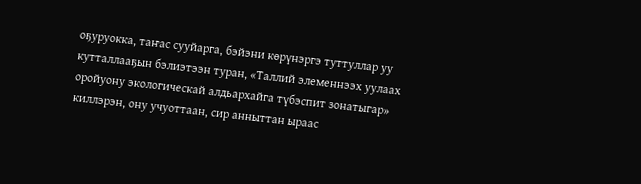оҕуруокка, таҥас сууйарга, бэйэни көрүнэргэ туттуллар уу кутталлааҕын бэлиэтээн туран, «Таллий элеменнээх уулаах оройуону экологическай алдьархайга түбэспит зонатыгар»  киллэрэн, ону учуоттаан, сир анныттан ыраас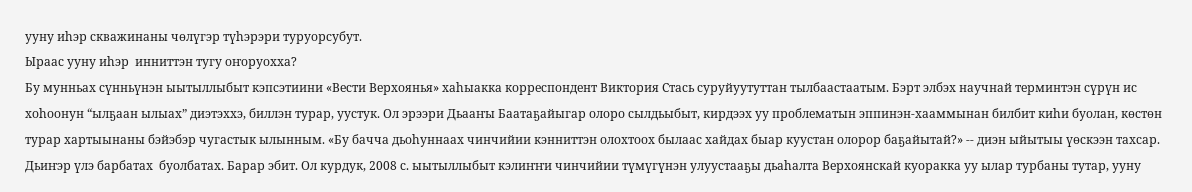ууну иһэр скважинаны чөлүгэр түһэрэри туруорсубут.
Ыраас ууну иһэр  инниттэн тугу оҥоруохха?
Бу мунньах сүнньүнэн ыытыллыбыт кэпсэтиини «Вести Верхоянья» хаһыакка корреспондент Виктория Стась суруйуутуттан тылбаастаатым. Бэрт элбэх научнай терминтэн сүрүн ис хоһоонун “ылҕаан ылыах” диэтэххэ, биллэн турар, уустук. Ол эрээри Дьааҥы Баатаҕайыгар олоро сылдьыбыт, кирдээх уу проблематын эппинэн-хааммынан билбит киһи буолан, көстөн турар хартыынаны бэйэбэр чугастык ылынным. «Бу бачча дьоһуннаах чинчийии кэнниттэн олохтоох былаас хайдах быар куустан олорор баҕайытай?» -- диэн ыйытыы үөскээн тахсар. Дьиҥэр үлэ барбатах  буолбатах. Барар эбит. Ол курдук, 2008 с. ыытыллыбыт кэлиҥҥи чинчийии түмүгүнэн улуустааҕы дьаһалта Верхоянскай куоракка уу ылар турбаны тутар, ууну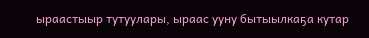ыраастыыр тутуулары, ыраас ууну бытыылкаҕа кутар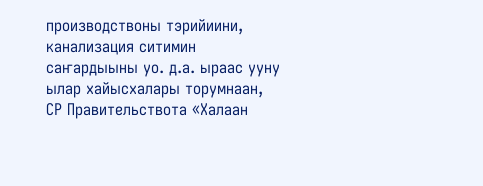производствоны тэрийиини, канализация ситимин саҥардыыны уо. д.а. ыраас ууну ылар хайысхалары торумнаан, СР Правительствота «Халаан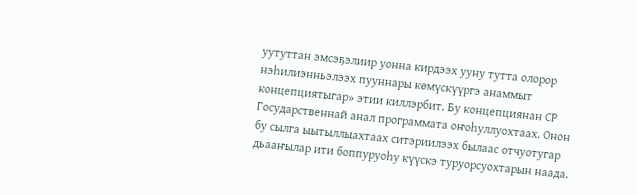уутуттан эмсэҕэлиир уонна кирдээх ууну тутта олорор нэһилиэнньэлээх пууннары көмүскүүргэ анаммыт концепциятыгар» этии киллэрбит. Бу концепциянан СР Государственнай анал программата оҥоһуллуохтаах. Онон бу сылга ыытыллыахтаах ситэриилээх былаас отчуотугар дьааҥылар ити боппуруоһу күүскэ туруорсуохтарын наада.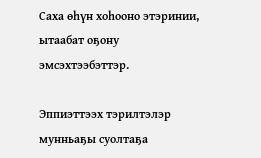Саха өһүн хоһооно этэринии, ытаабат оҕону эмсэхтээбэттэр.

Эппиэттээх тэрилтэлэр мунньаҕы суолтаҕа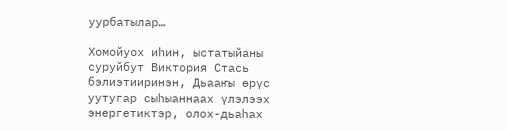уурбатылар…

Хомойуох иһин, ыстатыйаны суруйбут Виктория Стась бэлиэтииринэн, Дьааҥы өрүс уутугар сыһыаннаах үлэлээх энергетиктэр, олох-дьаһах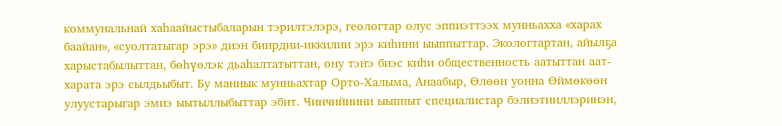коммунальнай хаһаайыстыбаларын тэрилтэлэрэ, геологтар олус эппиэттээх мунньахха «харах баайан», «суолтатыгар эрэ» диэн биирдии-иккилии эрэ киһини ыыппыттар. Экологтартан, айылҕа харыстабылыттан, бөһүөлэк дьаһалтатыттан, ону тэҥэ биэс киһи общественность аатыттан аат-харата эрэ сылдьыбыт. Бу маннык мунньахтар Орто-Халыма, Анаабыр, Өлөөн уонна Өймөкөөн улуустарыгар эмиэ ыытыллыбыттар эбит. Чинчийиини ыыппыт специалистар бэлиэтииллэринэн,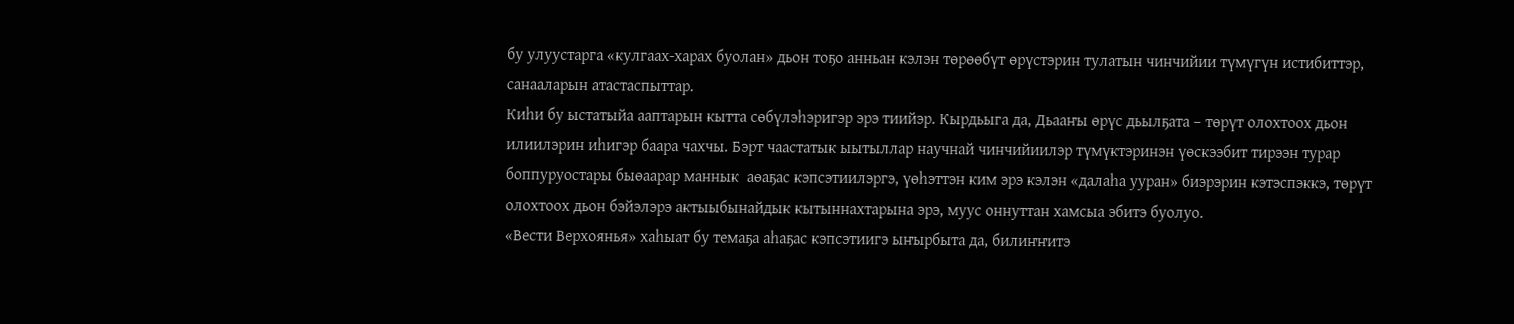бу улуустарга «кулгаах-харах буолан» дьон тоҕо анньан кэлэн төрөөбүт өрүстэрин тулатын чинчийии түмүгүн истибиттэр, санааларын атастаспыттар.
Киһи бу ыстатыйа ааптарын кытта сөбүлэһэригэр эрэ тиийэр. Кырдьыга да, Дьааҥы өрүс дьылҕата – төрүт олохтоох дьон илиилэрин иһигэр баара чахчы. Бэрт чаастатык ыытыллар научнай чинчийиилэр түмүктэринэн үөскээбит тирээн турар боппуруостары быөаарар маннык  аөаҕас кэпсэтиилэргэ, үөһэттэн ким эрэ кэлэн «далаһа ууран» биэрэрин кэтэспэккэ, төрүт олохтоох дьон бэйэлэрэ актыыбынайдык кытыннахтарына эрэ, муус оннуттан хамсыа эбитэ буолуо.
«Вести Верхоянья» хаһыат бу темаҕа аһаҕас кэпсэтиигэ ыҥырбыта да, билиҥҥитэ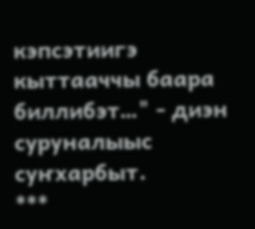кэпсэтиигэ кыттааччы баара биллибэт…" - диэн суруналыыс суҥхарбыт.
***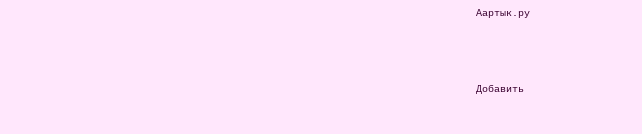Аартык.ру



Добавить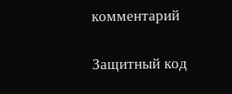комментарий

Защитный код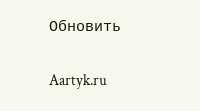Обновить

Aartyk.ru